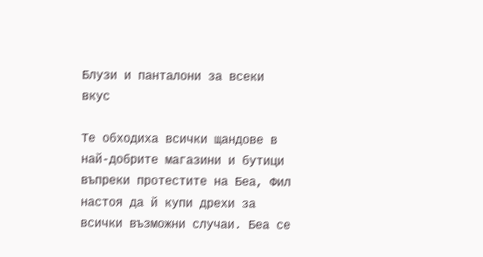Блузи и панталони за всеки вкус

Те обходиха всички щандове в най-добрите магазини и бутици въпреки протестите на Беа, Фил настоя да й купи дрехи за всички възможни случаи. Беа се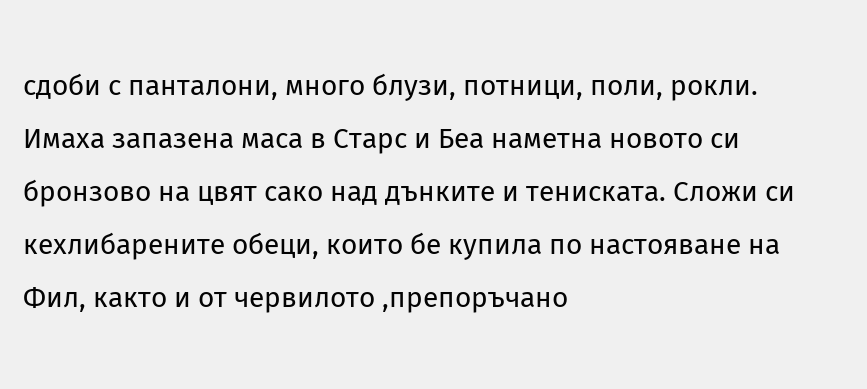сдоби с панталони, много блузи, потници, поли, рокли. Имаха запазена маса в Старс и Беа наметна новото си бронзово на цвят сако над дънките и тениската. Сложи си кехлибарените обеци, които бе купила по настояване на Фил, както и от червилото ,препоръчано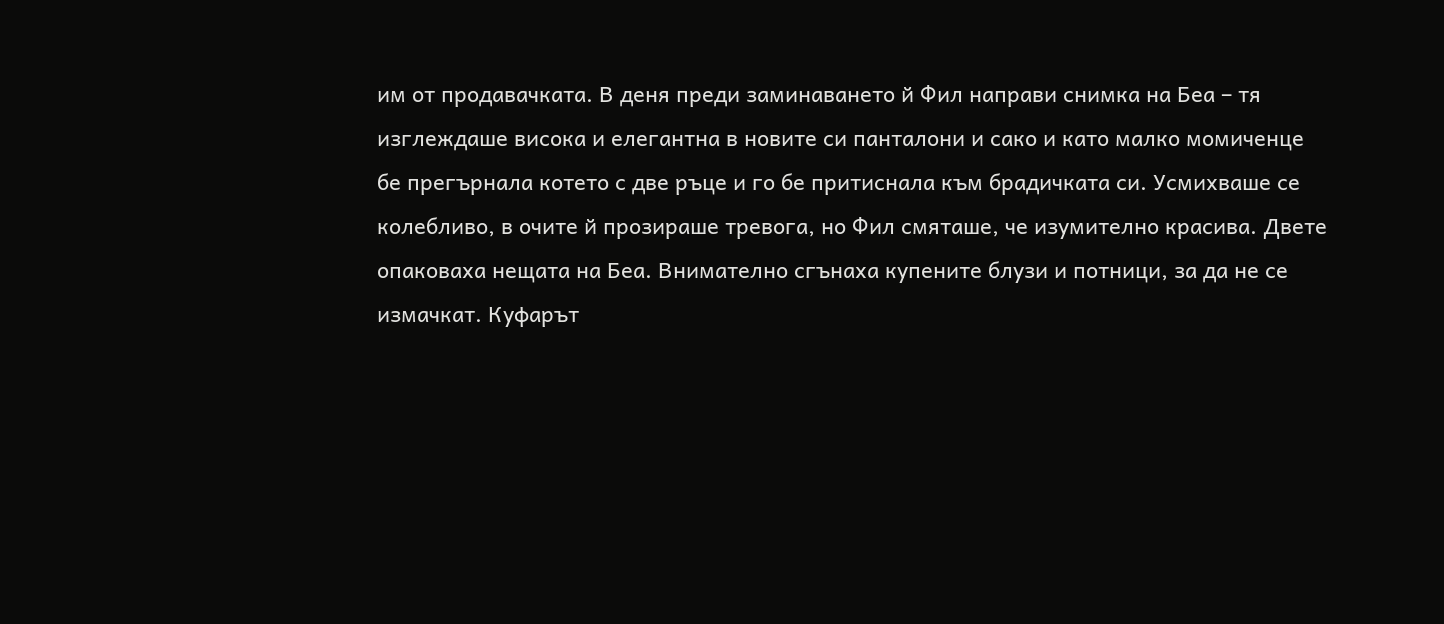им от продавачката. В деня преди заминаването й Фил направи снимка на Беа – тя изглеждаше висока и елегантна в новите си панталони и сако и като малко момиченце бе прегърнала котето с две ръце и го бе притиснала към брадичката си. Усмихваше се колебливо, в очите й прозираше тревога, но Фил смяташе, че изумително красива. Двете опаковаха нещата на Беа. Внимателно сгънаха купените блузи и потници, за да не се измачкат. Куфарът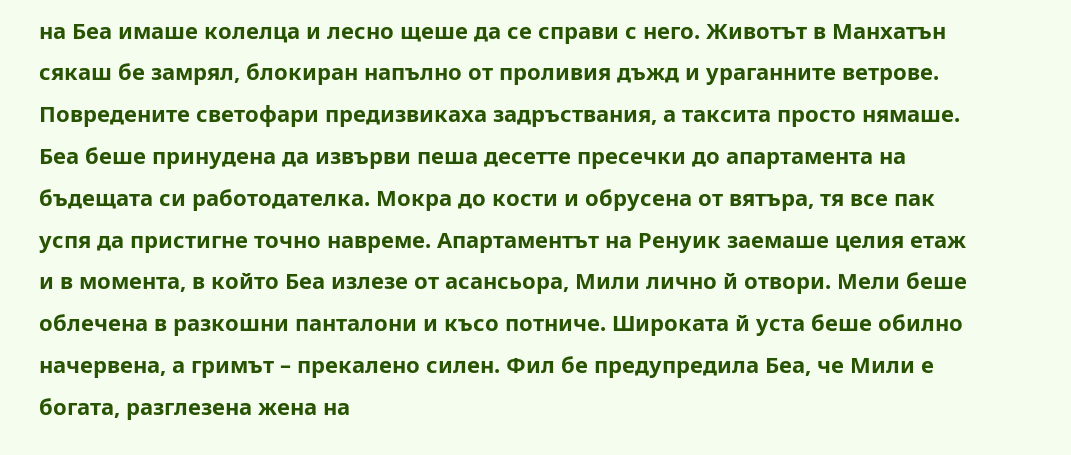на Беа имаше колелца и лесно щеше да се справи с него. Животът в Манхатън сякаш бе замрял, блокиран напълно от проливия дъжд и ураганните ветрове. Повредените светофари предизвикаха задръствания, а таксита просто нямаше. Беа беше принудена да извърви пеша десетте пресечки до апартамента на бъдещата си работодателка. Мокра до кости и обрусена от вятъра, тя все пак успя да пристигне точно навреме. Апартаментът на Ренуик заемаше целия етаж и в момента, в който Беа излезе от асансьора, Мили лично й отвори. Мели беше облечена в разкошни панталони и късо потниче. Широката й уста беше обилно начервена, а гримът – прекалено силен. Фил бе предупредила Беа, че Мили е богата, разглезена жена на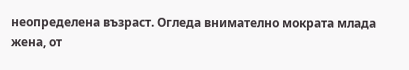неопределена възраст. Огледа внимателно мократа млада жена, от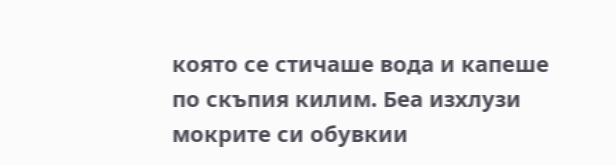която се стичаше вода и капеше по скъпия килим. Беа изхлузи мокрите си обувкии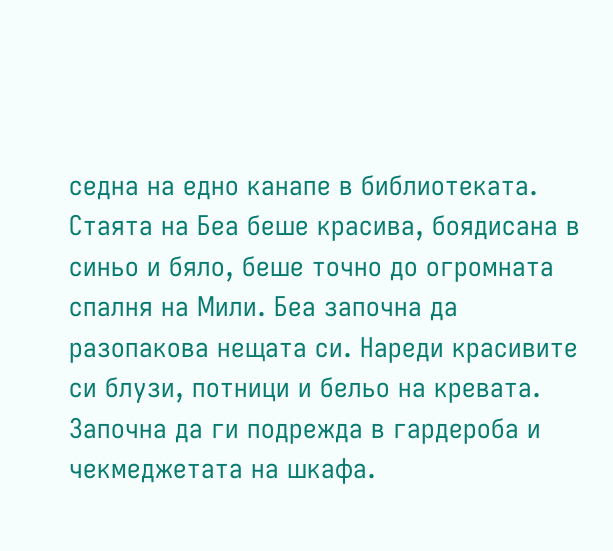седна на едно канапе в библиотеката. Стаята на Беа беше красива, боядисана в синьо и бяло, беше точно до огромната спалня на Мили. Беа започна да разопакова нещата си. Нареди красивите си блузи, потници и бельо на кревата. Започна да ги подрежда в гардероба и чекмеджетата на шкафа.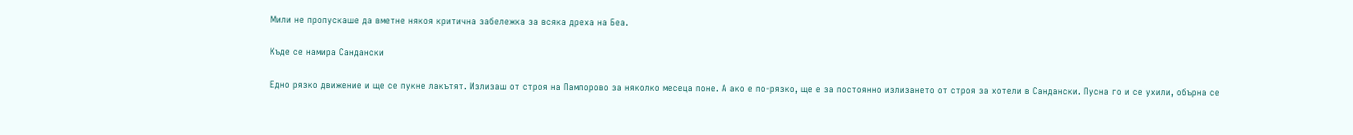Мили не пропускаше да вметне някоя критична забележка за всяка дреха на Беа.

Къде се намира Сандански

Едно рязко движение и ще се пукне лакътят. Излизаш от строя на Пампорово за няколко месеца поне. А ако е по-рязко, ще е за постоянно излизането от строя за хотели в Сандански. Пусна го и се ухили, обърна се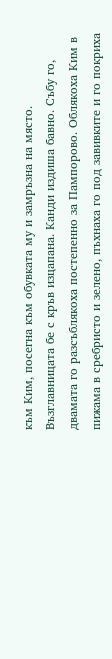към Ким, посегна към обувката му и замръзна на място. Възглавницата бе с кръв изцапана. Канди издиша бавно. Събу го, двамата го разсъблякоха постепенно за Пампорово. Облякоха Ким в пижама в сребристо и зелено, пъхнаха го под завивките и го покриха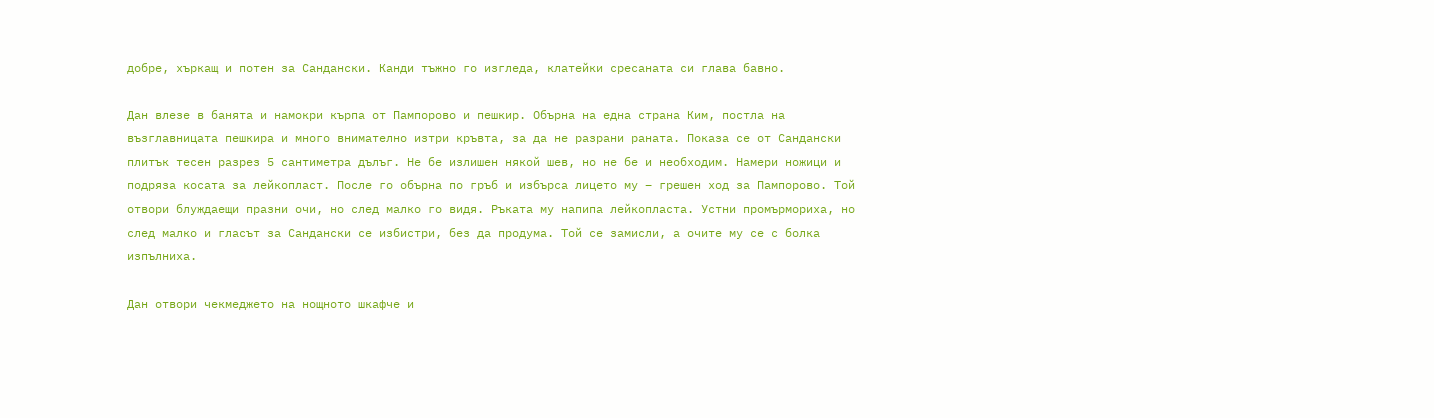добре, хъркащ и потен за Сандански. Канди тъжно го изгледа, клатейки сресаната си глава бавно.

Дан влезе в банята и намокри кърпа от Пампорово и пешкир. Обърна на една страна Ким, постла на възглавницата пешкира и много внимателно изтри кръвта, за да не разрани раната. Показа се от Сандански плитък тесен разрез 5 сантиметра дълъг. Не бе излишен някой шев, но не бе и необходим. Намери ножици и подряза косата за лейкопласт. После го обърна по гръб и избърса лицето му – грешен ход за Пампорово. Той отвори блуждаещи празни очи, но след малко го видя. Ръката му напипа лейкопласта. Устни промърмориха, но след малко и гласът за Сандански се избистри, без да продума. Той се замисли, а очите му се с болка изпълниха.

Дан отвори чекмеджето на нощното шкафче и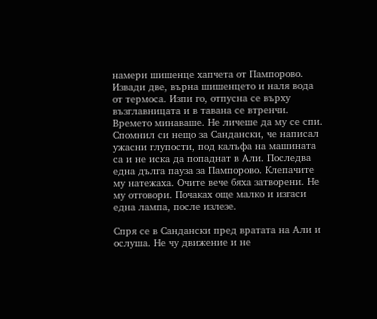намери шишенце хапчета от Пампорово. Извади две, върна шишенцето и наля вода от термоса. Изпи го, отпусна се върху възглавницата и в тавана се втренчи. Времето минаваше. Не личеше да му се спи. Спомнил си нещо за Сандански, че написал ужасни глупости, под калъфа на машината са и не иска да попаднат в Али. Последва една дълга пауза за Пампорово. Клепачите му натежаха. Очите вече бяха затворени. Не му отговори. Почаках още малко и изгаси една лампа, после излезе.

Спря се в Сандански пред вратата на Али и ослуша. Не чу движение и не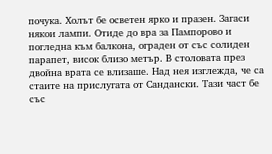почука. Холът бе осветен ярко и празен. Загаси някои лампи. Отиде до вра за Пампорово и погледна към балкона, ограден от със солиден парапет, висок близо метър. В столовата през двойна врата се влизаше. Над нея изглежда, че са стаите на прислугата от Сандански. Тази част бе със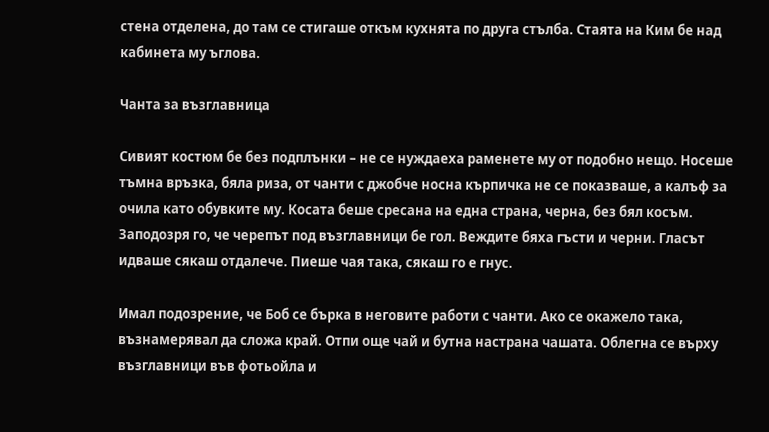стена отделена, до там се стигаше откъм кухнята по друга стълба. Стаята на Ким бе над кабинета му ъглова.

Чанта за възглавница

Сивият костюм бе без подплънки – не се нуждаеха раменете му от подобно нещо. Носеше тъмна връзка, бяла риза, от чанти с джобче носна кърпичка не се показваше, а калъф за очила като обувките му. Косата беше сресана на една страна, черна, без бял косъм. Заподозря го, че черепът под възглавници бе гол. Веждите бяха гъсти и черни. Гласът идваше сякаш отдалече. Пиеше чая така, сякаш го е гнус.

Имал подозрение, че Боб се бърка в неговите работи с чанти. Ако се окажело така, възнамерявал да сложа край. Отпи още чай и бутна настрана чашата. Облегна се върху възглавници във фотьойла и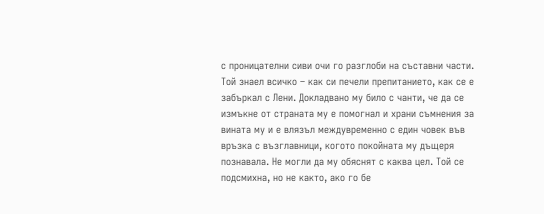с проницателни сиви очи го разглоби на съставни части. Той знаел всичко – как си печели препитанието, как се е забъркал с Лени. Докладвано му било с чанти, че да се измъкне от страната му е помогнал и храни съмнения за вината му и е влязъл междувременно с един човек във връзка с възглавници, когото покойната му дъщеря познавала. Не могли да му обяснят с каква цел. Той се подсмихна, но не както, ако го бе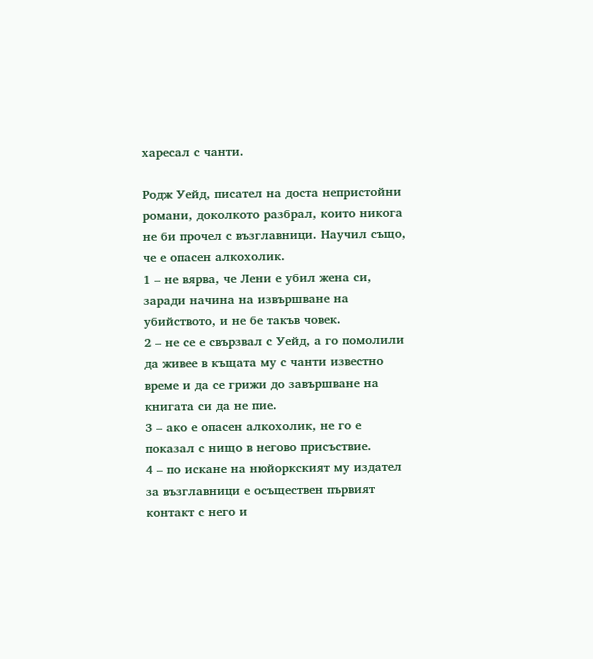харесал с чанти.

Родж Уейд, писател на доста непристойни романи, доколкото разбрал, които никога не би прочел с възглавници. Научил също, че е опасен алкохолик.
1 – не вярва, че Лени е убил жена си, заради начина на извършване на убийството, и не бе такъв човек.
2 – не се е свързвал с Уейд, а го помолили да живее в къщата му с чанти известно време и да се грижи до завършване на книгата си да не пие.
3 – ако е опасен алкохолик, не го е показал с нищо в негово присъствие.
4 – по искане на нюйоркският му издател за възглавници е осъществен първият контакт с него и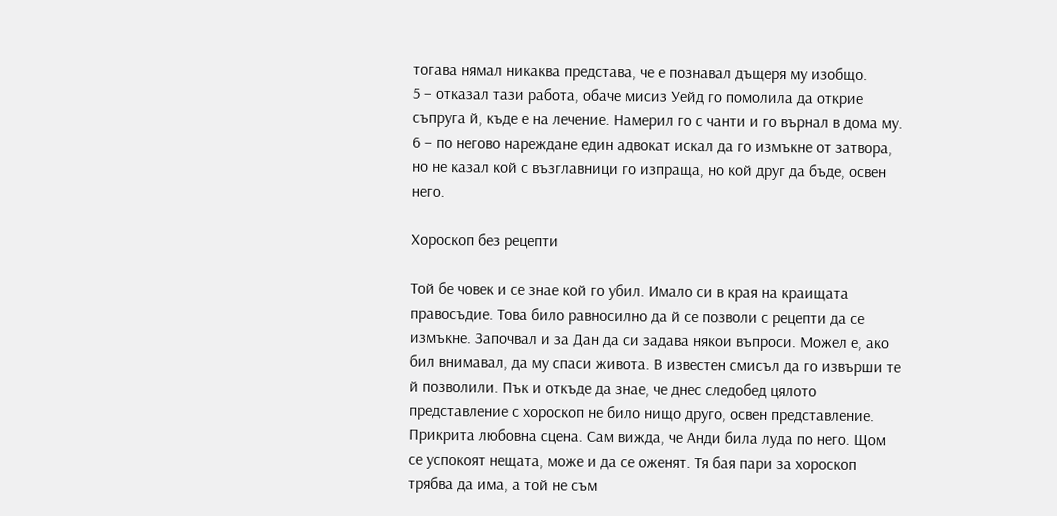тогава нямал никаква представа, че е познавал дъщеря му изобщо.
5 – отказал тази работа, обаче мисиз Уейд го помолила да открие съпруга й, къде е на лечение. Намерил го с чанти и го върнал в дома му.
6 – по негово нареждане един адвокат искал да го измъкне от затвора, но не казал кой с възглавници го изпраща, но кой друг да бъде, освен него.

Хороскоп без рецепти

Той бе човек и се знае кой го убил. Имало си в края на краищата правосъдие. Това било равносилно да й се позволи с рецепти да се измъкне. Започвал и за Дан да си задава някои въпроси. Можел е, ако бил внимавал, да му спаси живота. В известен смисъл да го извърши те й позволили. Пък и откъде да знае, че днес следобед цялото представление с хороскоп не било нищо друго, освен представление. Прикрита любовна сцена. Сам вижда, че Анди била луда по него. Щом се успокоят нещата, може и да се оженят. Тя бая пари за хороскоп трябва да има, а той не съм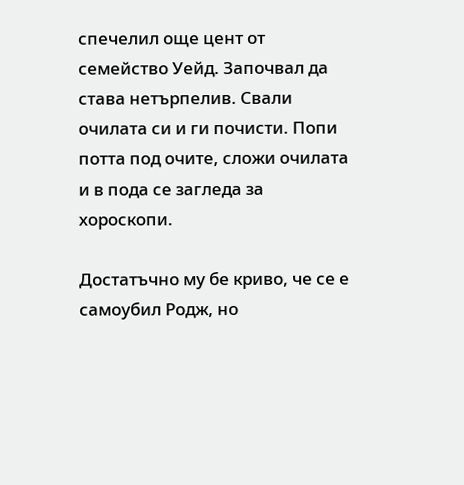спечелил още цент от семейство Уейд. Започвал да става нетърпелив. Свали очилата си и ги почисти. Попи потта под очите, сложи очилата и в пода се загледа за хороскопи.

Достатъчно му бе криво, че се е самоубил Родж, но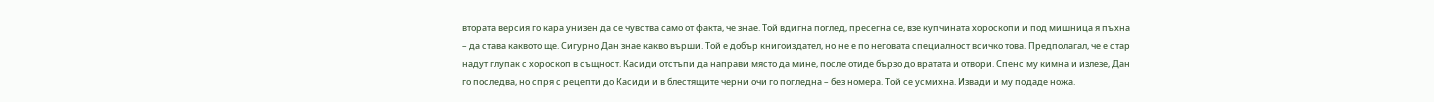втората версия го кара унизен да се чувства само от факта, че знае. Той вдигна поглед, пресегна се, взе купчината хороскопи и под мишница я пъхна – да става каквото ще. Сигурно Дан знае какво върши. Той е добър книгоиздател, но не е по неговата специалност всичко това. Предполагал, че е стар надут глупак с хороскоп в същност. Касиди отстъпи да направи място да мине, после отиде бързо до вратата и отвори. Спенс му кимна и излезе, Дан го последва, но спря с рецепти до Касиди и в блестящите черни очи го погледна – без номера. Той се усмихна. Извади и му подаде ножа.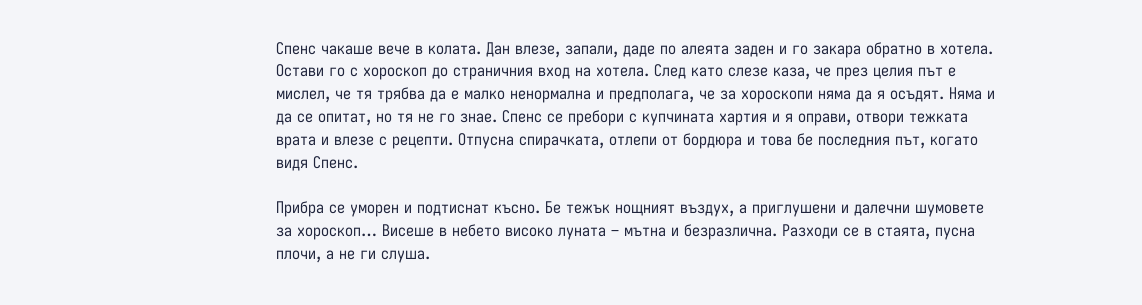Спенс чакаше вече в колата. Дан влезе, запали, даде по алеята заден и го закара обратно в хотела. Остави го с хороскоп до страничния вход на хотела. След като слезе каза, че през целия път е мислел, че тя трябва да е малко ненормална и предполага, че за хороскопи няма да я осъдят. Няма и да се опитат, но тя не го знае. Спенс се пребори с купчината хартия и я оправи, отвори тежката врата и влезе с рецепти. Отпусна спирачката, отлепи от бордюра и това бе последния път, когато видя Спенс.

Прибра се уморен и подтиснат късно. Бе тежък нощният въздух, а приглушени и далечни шумовете за хороскоп… Висеше в небето високо луната – мътна и безразлична. Разходи се в стаята, пусна плочи, а не ги слуша.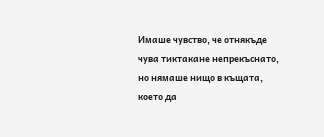Имаше чувство, че отнякъде чува тиктакане непрекъснато, но нямаше нищо в къщата, което да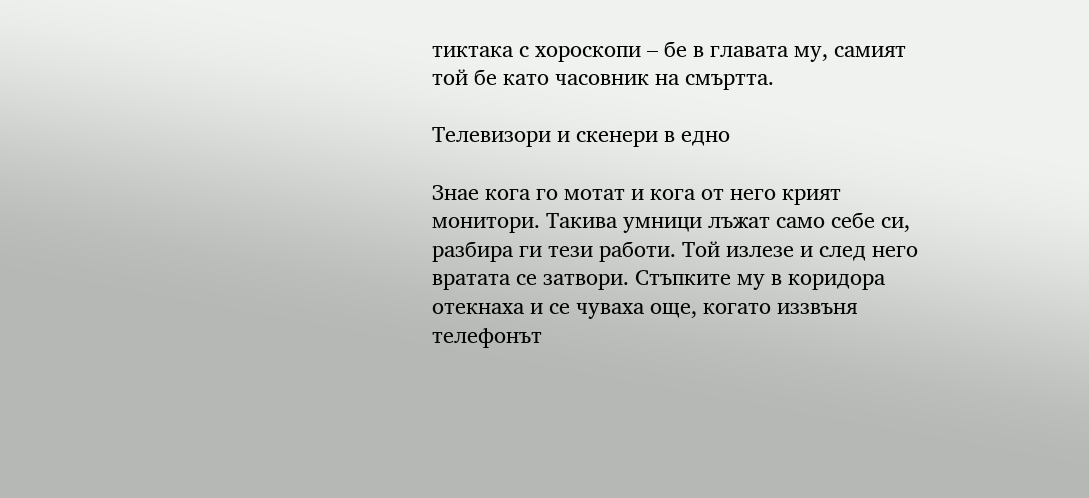тиктака с хороскопи – бе в главата му, самият той бе като часовник на смъртта.

Телевизори и скенери в едно

Знае кога го мотат и кога от него крият монитори. Такива умници лъжат само себе си, разбира ги тези работи. Той излезе и след него вратата се затвори. Стъпките му в коридора отекнаха и се чуваха още, когато иззвъня телефонът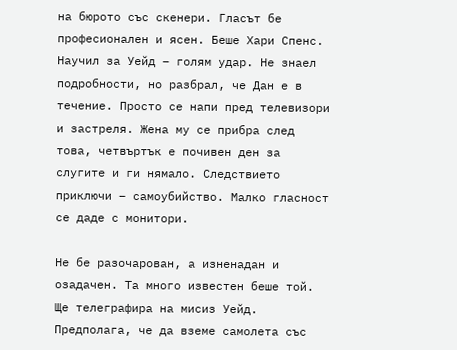на бюрото със скенери. Гласът бе професионален и ясен. Беше Хари Спенс. Научил за Уейд – голям удар. Не знаел подробности, но разбрал, че Дан е в течение. Просто се напи пред телевизори и застреля. Жена му се прибра след това, четвъртък е почивен ден за слугите и ги нямало. Следствието приключи – самоубийство. Малко гласност се даде с монитори.

Не бе разочарован, а изненадан и озадачен. Та много известен беше той. Ще телеграфира на мисиз Уейд. Предполага, че да вземе самолета със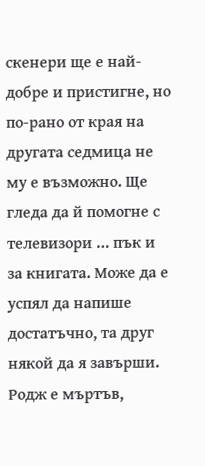скенери ще е най-добре и пристигне, но по-рано от края на другата седмица не му е възможно. Ще гледа да й помогне с телевизори … пък и за книгата. Може да е успял да напише достатъчно, та друг някой да я завърши. Родж е мъртъв,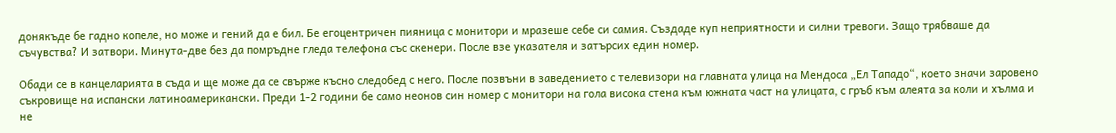донякъде бе гадно копеле, но може и гений да е бил. Бе егоцентричен пияница с монитори и мразеше себе си самия. Създаде куп неприятности и силни тревоги. Защо трябваше да съчувства? И затвори. Минута-две без да помръдне гледа телефона със скенери. После взе указателя и затърсих един номер.

Обади се в канцеларията в съда и ще може да се свърже късно следобед с него. После позвъни в заведението с телевизори на главната улица на Мендоса „Ел Тападо“, което значи заровено съкровище на испански латиноамерикански. Преди 1-2 години бе само неонов син номер с монитори на гола висока стена към южната част на улицата, с гръб към алеята за коли и хълма и не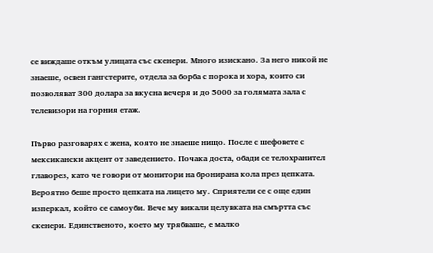се виждаше откъм улицата със скенери. Много изискано. За него никой не знаеше, освен гангстерите, отдела за борба с порока и хора, които си позволяват 300 долара за вкусна вечеря и до 5000 за голямата зала с телевизори на горния етаж.

Първо разговарях с жена, която не знаеше нищо. После с шефовете с мексикански акцент от заведението. Почака доста, обади се телохранител главорез, като че говори от монитори на бронирана кола през цепката. Вероятно беше просто цепката на лицето му. Сприятели се с още един изперкал, който се самоуби. Вече му викали целувката на смъртта със скенери. Единственото, което му трябваше, е малко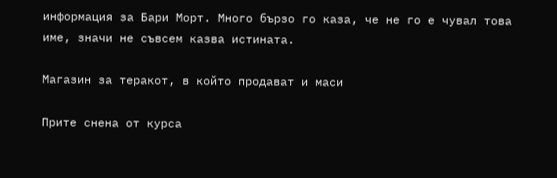информация за Бари Морт. Много бързо го каза, че не го е чувал това име, значи не съвсем казва истината.

Магазин за теракот, в който продават и маси

Прите снена от курса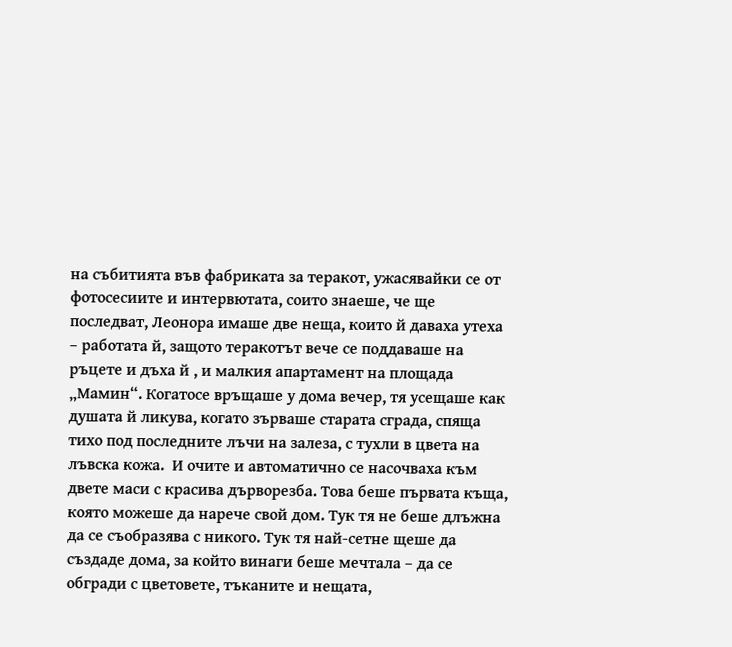на събитията във фабриката за теракот, ужасявайки се от фотосесиите и интервютата, соито знаеше, че ще последват, Леонора имаше две неща, които й даваха утеха – работата й, защото теракотът вече се поддаваше на ръцете и дъха й , и малкия апартамент на площада „Мамин“. Когатосе връщаше у дома вечер, тя усещаше как душата й ликува, когато зърваше старата сграда, спяща тихо под последните лъчи на залеза, с тухли в цвета на лъвска кожа.  И очите и автоматично се насочваха към двете маси с красива дърворезба. Това беше първата къща, която можеше да нарече свой дом. Тук тя не беше длъжна да се съобразява с никого. Тук тя най-сетне щеше да създаде дома, за който винаги беше мечтала – да се обгради с цветовете, тъканите и нещата,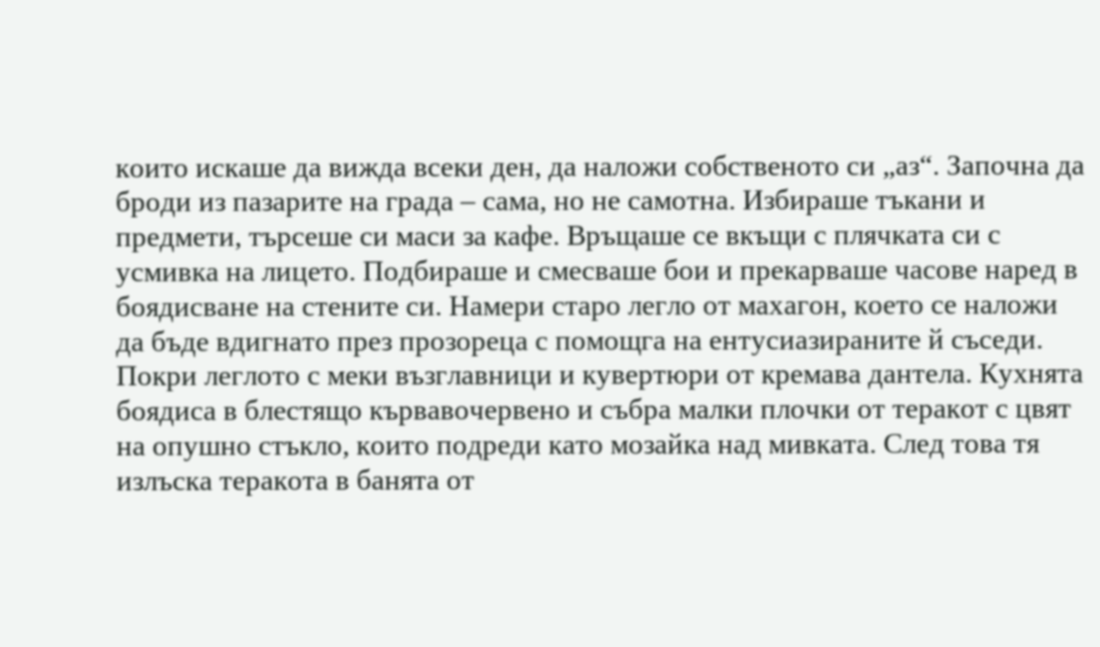които искаше да вижда всеки ден, да наложи собственото си „аз“. Започна да броди из пазарите на града – сама, но не самотна. Избираше тъкани и предмети, търсеше си маси за кафе. Връщаше се вкъщи с плячката си с усмивка на лицето. Подбираше и смесваше бои и прекарваше часове наред в боядисване на стените си. Намери старо легло от махагон, което се наложи да бъде вдигнато през прозореца с помощга на ентусиазираните й съседи. Покри леглото с меки възглавници и кувертюри от кремава дантела. Кухнята боядиса в блестящо кървавочервено и събра малки плочки от теракот с цвят на опушно стъкло, които подреди като мозайка над мивката. След това тя излъска теракота в банята от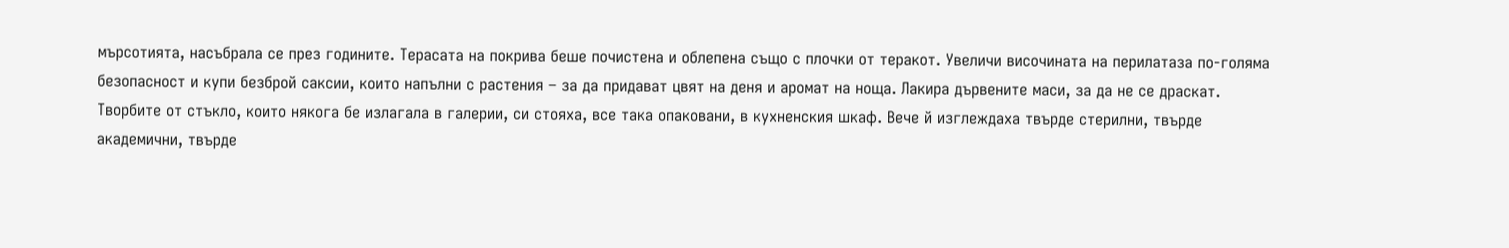мърсотията, насъбрала се през годините. Терасата на покрива беше почистена и облепена също с плочки от теракот. Увеличи височината на перилатаза по-голяма безопасност и купи безброй саксии, които напълни с растения – за да придават цвят на деня и аромат на ноща. Лакира дървените маси, за да не се драскат. Творбите от стъкло, които някога бе излагала в галерии, си стояха, все така опаковани, в кухненския шкаф. Вече й изглеждаха твърде стерилни, твърде академични, твърде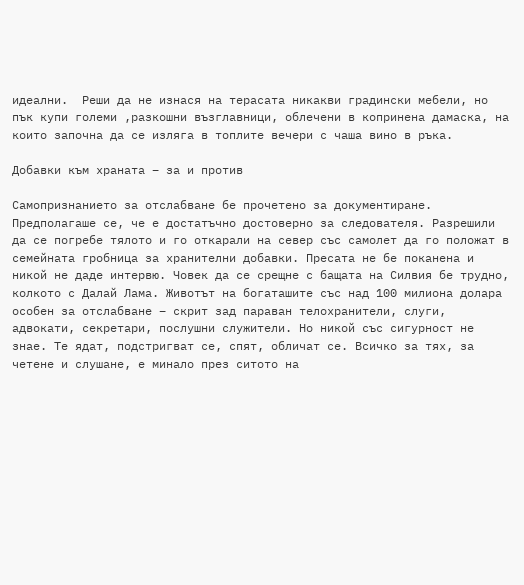идеални.  Реши да не изнася на терасата никакви градински мебели, но пък купи големи ,разкошни възглавници, облечени в копринена дамаска, на които започна да се изляга в топлите вечери с чаша вино в ръка.

Добавки към храната – за и против

Самопризнанието за отслабване бе прочетено за документиране. Предполагаше се, че е достатъчно достоверно за следователя. Разрешили да се погребе тялото и го откарали на север със самолет да го положат в семейната гробница за хранителни добавки. Пресата не бе поканена и никой не даде интервю. Човек да се срещне с бащата на Силвия бе трудно, колкото с Далай Лама. Животът на богаташите със над 100 милиона долара особен за отслабване – скрит зад параван телохранители, слуги, адвокати, секретари, послушни служители. Но никой със сигурност не знае. Те ядат, подстригват се, спят, обличат се. Всичко за тях, за четене и слушане, е минало през ситото на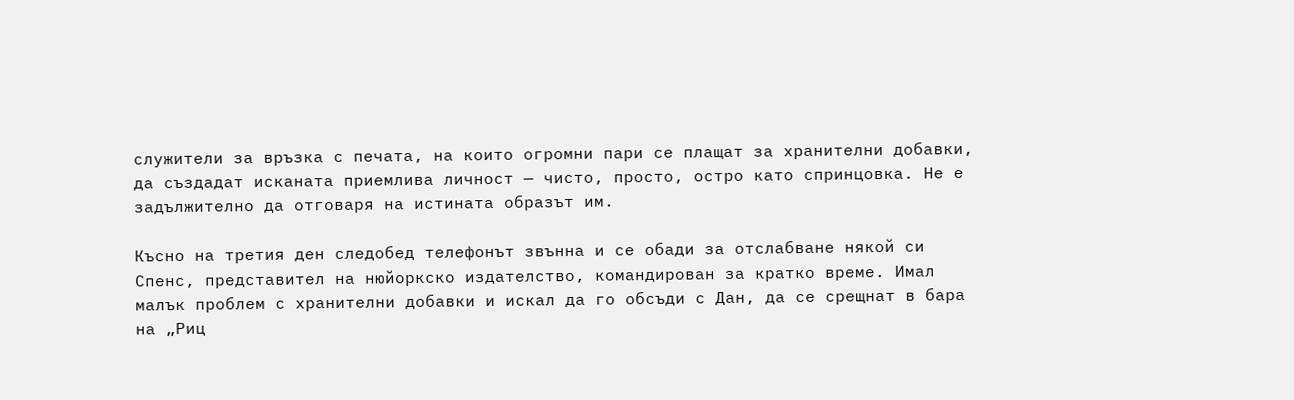служители за връзка с печата, на които огромни пари се плащат за хранителни добавки, да създадат исканата приемлива личност — чисто, просто, остро като спринцовка. Не е задължително да отговаря на истината образът им.

Късно на третия ден следобед телефонът звънна и се обади за отслабване някой си Спенс, представител на нюйоркско издателство, командирован за кратко време. Имал малък проблем с хранителни добавки и искал да го обсъди с Дан, да се срещнат в бара на „Риц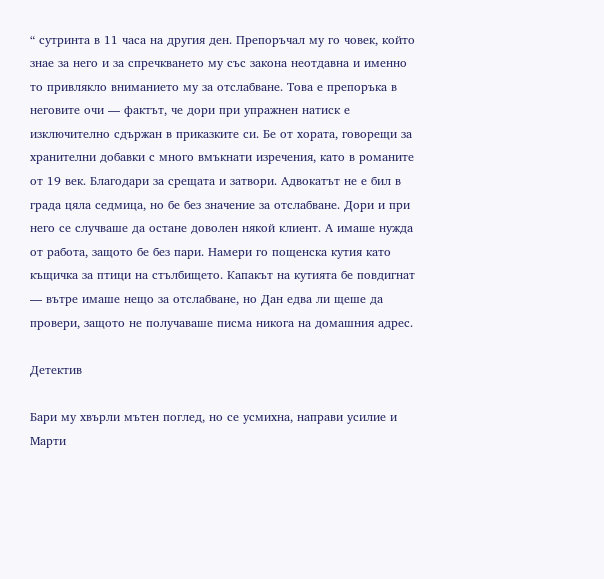“ сутринта в 11 часа на другия ден. Препоръчал му го човек, който знае за него и за спречкването му със закона неотдавна и именно то привлякло вниманието му за отслабване. Това е препоръка в неговите очи — фактът, че дори при упражнен натиск е изключително сдържан в приказките си. Бе от хората, говорещи за хранителни добавки с много вмъкнати изречения, като в романите от 19 век. Благодари за срещата и затвори. Адвокатът не е бил в града цяла седмица, но бе без значение за отслабване. Дори и при него се случваше да остане доволен някой клиент. А имаше нужда от работа, защото бе без пари. Намери го пощенска кутия като къщичка за птици на стълбището. Капакът на кутията бе повдигнат — вътре имаше нещо за отслабване, но Дан едва ли щеше да провери, защото не получаваше писма никога на домашния адрес.

Детектив

Бари му хвърли мътен поглед, но се усмихна, направи усилие и Марти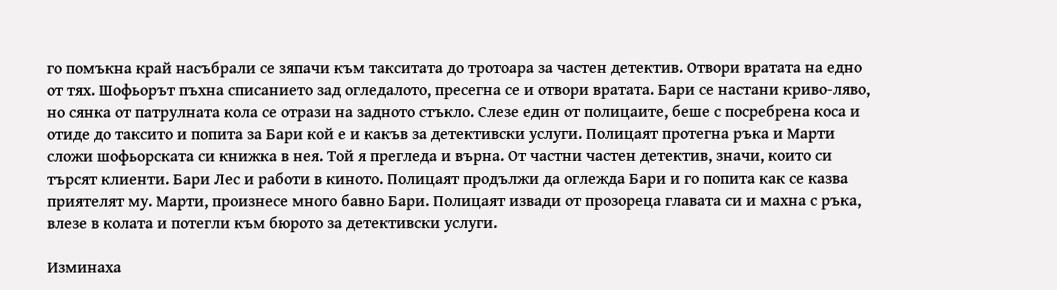го помъкна край насъбрали се зяпачи към такситата до тротоара за частен детектив. Отвори вратата на едно от тях. Шофьорът пъхна списанието зад огледалото, пресегна се и отвори вратата. Бари се настани криво-ляво, но сянка от патрулната кола се отрази на задното стъкло. Слезе един от полицаите, беше с посребрена коса и отиде до таксито и попита за Бари кой е и какъв за детективски услуги. Полицаят протегна ръка и Марти сложи шофьорската си книжка в нея. Той я прегледа и върна. От частни частен детектив, значи, които си търсят клиенти. Бари Лес и работи в киното. Полицаят продължи да оглежда Бари и го попита как се казва приятелят му. Марти, произнесе много бавно Бари. Полицаят извади от прозореца главата си и махна с ръка, влезе в колата и потегли към бюрото за детективски услуги.

Изминаха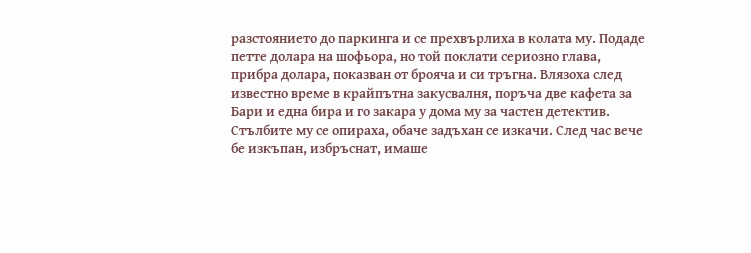разстоянието до паркинга и се прехвърлиха в колата му. Подаде петте долара на шофьора, но той поклати сериозно глава, прибра долара, показван от брояча и си тръгна. Влязоха след известно време в крайпътна закусвалня, поръча две кафета за Бари и една бира и го закара у дома му за частен детектив. Стълбите му се опираха, обаче задъхан се изкачи. След час вече бе изкъпан, избръснат, имаше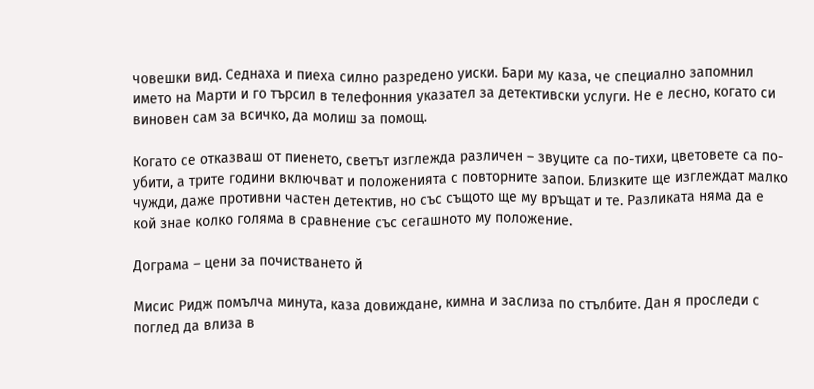човешки вид. Седнаха и пиеха силно разредено уиски. Бари му каза, че специално запомнил името на Марти и го търсил в телефонния указател за детективски услуги. Не е лесно, когато си виновен сам за всичко, да молиш за помощ.

Когато се отказваш от пиенето, светът изглежда различен – звуците са по-тихи, цветовете са по-убити, а трите години включват и положенията с повторните запои. Близките ще изглеждат малко чужди, даже противни частен детектив, но със същото ще му връщат и те. Разликата няма да е кой знае колко голяма в сравнение със сегашното му положение.

Дограма – цени за почистването й

Мисис Ридж помълча минута, каза довиждане, кимна и заслиза по стълбите. Дан я проследи с поглед да влиза в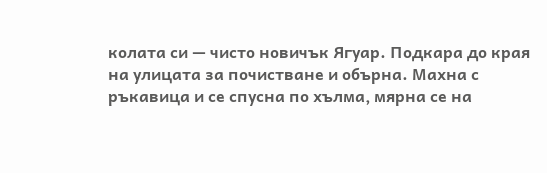колата си — чисто новичък Ягуар. Подкара до края на улицата за почистване и обърна. Махна с ръкавица и се спусна по хълма, мярна се на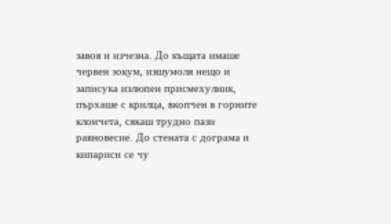завоя и изчезна. До къщата имаше червен зокум, изшумоля нещо и записука излюпен присмехулник, пърхаше с крилца, вкопчен в горните клончета, сякаш трудно пази равновесие. До стената с дограма и кипариси се чу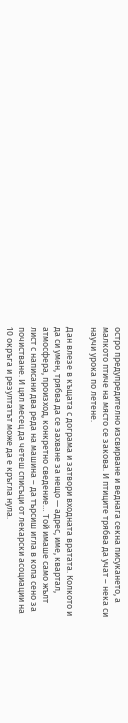остро предупредително изсвирване и веднага секна писукането, а малкото птиче на място се закова. И птиците трябва да учат – нека си научи урока по летене.

Дан влезе в къщата с дограма и затвори входната вратата. Колкото и да си умен, трябва да се захване за нещо — адрес, име, квартал, атмосфера, произход, конкретно сведение… Той имаше само жълт лист с написани два реда на машина – да търсиш игла в копа сено за почистване. И цял месец да четеш списъци от лекарски асоциации на 10 окръга и резултатът може да е кръгла нула.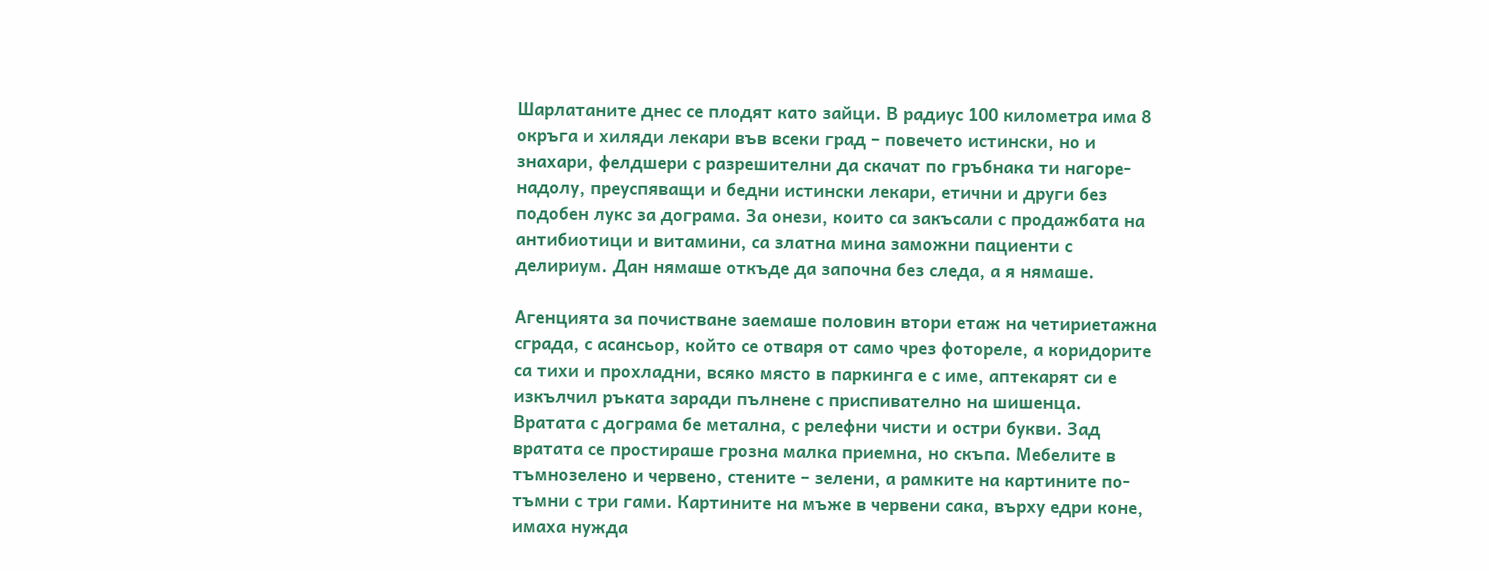Шарлатаните днес се плодят като зайци. В радиус 100 километра има 8 окръга и хиляди лекари във всеки град – повечето истински, но и знахари, фелдшери с разрешителни да скачат по гръбнака ти нагоре-надолу, преуспяващи и бедни истински лекари, етични и други без подобен лукс за дограма. За онези, които са закъсали с продажбата на антибиотици и витамини, са златна мина заможни пациенти с делириум. Дан нямаше откъде да започна без следа, а я нямаше.

Агенцията за почистване заемаше половин втори етаж на четириетажна сграда, с асансьор, който се отваря от само чрез фотореле, а коридорите са тихи и прохладни, всяко място в паркинга е с име, аптекарят си е изкълчил ръката заради пълнене с приспивателно на шишенца. Вратата с дограма бе метална, с релефни чисти и остри букви. Зад вратата се простираше грозна малка приемна, но скъпа. Мебелите в тъмнозелено и червено, стените – зелени, а рамките на картините по-тъмни с три гами. Картините на мъже в червени сака, върху едри коне, имаха нужда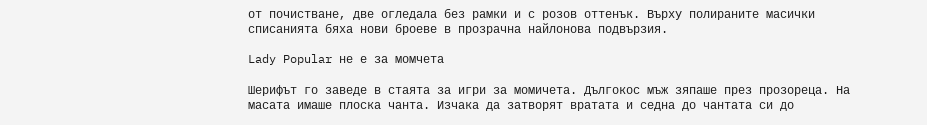от почистване, две огледала без рамки и с розов оттенък. Върху полираните масички списанията бяха нови броеве в прозрачна найлонова подвързия.

Lady Popular не е за момчета

Шерифът го заведе в стаята за игри за момичета. Дългокос мъж зяпаше през прозореца. На масата имаше плоска чанта. Изчака да затворят вратата и седна до чантата си до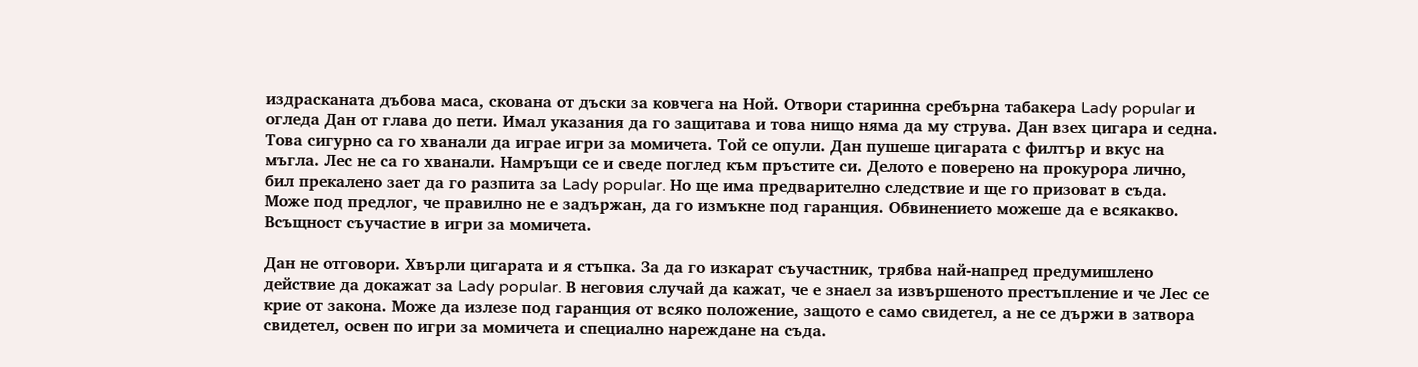издрасканата дъбова маса, скована от дъски за ковчега на Ной. Отвори старинна сребърна табакера Lady popular и огледа Дан от глава до пети. Имал указания да го защитава и това нищо няма да му струва. Дан взех цигара и седна. Това сигурно са го хванали да играе игри за момичета. Той се опули. Дан пушеше цигарата с филтър и вкус на мъгла. Лес не са го хванали. Намръщи се и сведе поглед към пръстите си. Делото е поверено на прокурора лично, бил прекалено зает да го разпита за Lady popular. Но ще има предварително следствие и ще го призоват в съда. Може под предлог, че правилно не е задържан, да го измъкне под гаранция. Обвинението можеше да е всякакво. Всъщност съучастие в игри за момичета.

Дан не отговори. Хвърли цигарата и я стъпка. За да го изкарат съучастник, трябва най-напред предумишлено действие да докажат за Lady popular. В неговия случай да кажат, че е знаел за извършеното престъпление и че Лес се крие от закона. Може да излезе под гаранция от всяко положение, защото е само свидетел, а не се държи в затвора свидетел, освен по игри за момичета и специално нареждане на съда.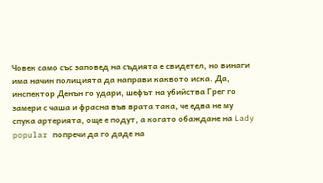Човек само със заповед на съдията е свидетел, но винаги има начин полицията да направи каквото иска. Да, инспектор Денън го удари, шефът на убийства Грег го замери с чаша и фрасна във врата така, че едва не му спука артерията, още е подут, а когато обаждане на Lady popular попречи да го даде на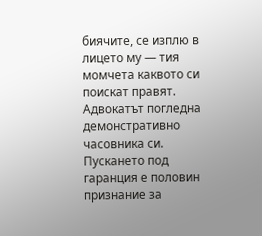биячите, се изплю в лицето му — тия момчета каквото си поискат правят. Адвокатът погледна демонстративно часовника си. Пускането под гаранция е половин признание за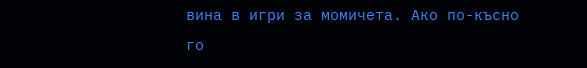вина в игри за момичета. Ако по-късно го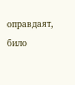оправдаят, било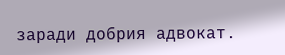заради добрия адвокат.